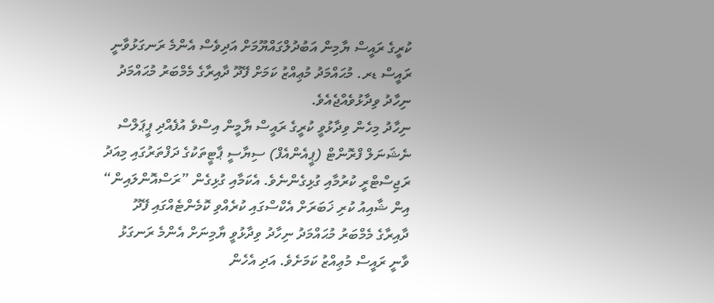ކުރީގެ ރައީސް ޔާމިން އަބުދުލްގައްޔޫމަށް އަދިވެސް އެންމެ ރަނގަޅުވާނީ ރައީސް ޑރ. މުޙައްމަދު މުޢިއްޒު ކަމަށް ފޭދޫ ދާއިރާގެ މެމްބަރު މުޙައްމަދު ނިހާދު ވިދާޅުވެއްޖެއެވެ.
ނިހާދު މިހެން ވިދާޅުވީ ކުރީގެ ރައީސް ޔާމީން އިސްވެ އުފެއްދި ޕީޕަލްސް ނެޝަނަލް ފްރޮންޓް (ޕީއެންއެފް) ސިޔާސީ ޕާޓީތަކުގެ ދަފްތަރުގައި މިއަދު ރަޖިސްޓްރީ ކުރުމާއި ގުޅިގެންނެވެ. އެކަމާއި ގުޅިގެން ”ރަސްއޮންލައިން“ އިން ޝާއިއު ކުރި ޚަބަރަށް އެކްސްގައި ކުރެއްވި ކޮމެންޓެއްގައި ފޭދޫ ދާއިރާގެ މެމްބަރު މުޙައްމަދު ނިހާދު ވިދާޅުވީ ޔާމިނަށް އެންމެ ރަނގަޅު ވާނީ ރައީސް މުޢިއްޒު ކަމަށެވެ. އަދި އެހެން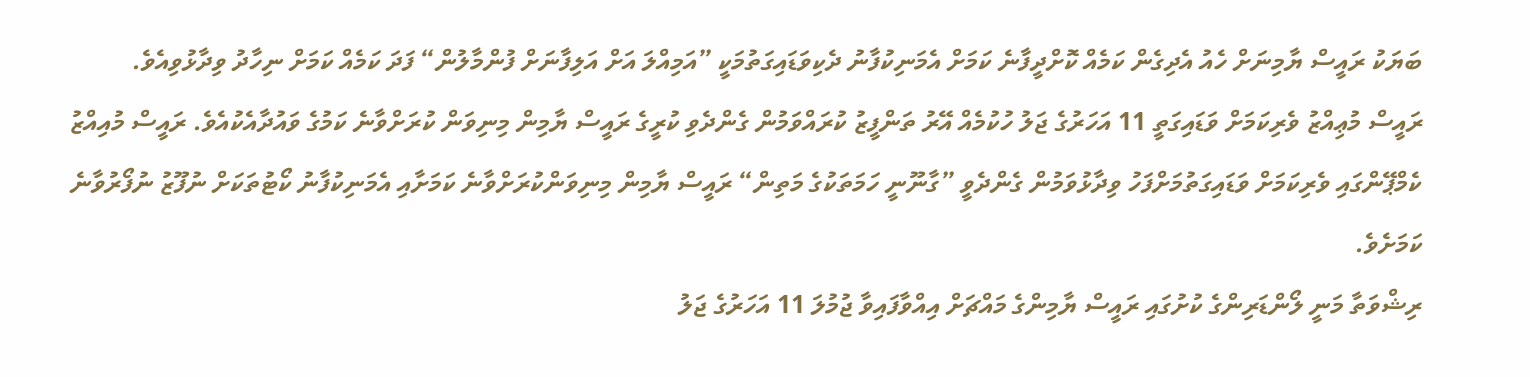ބަޔަކު ރައީސް ޔާމިނަށް ހެއު އެދިގެން ކަމެއް ކޮށްދީފާނެ ކަމަށް އެމަނިކުފާނު ދެކިވަޑައިގަތުމަކީ ”އަމިއްލަ އަށް އަލިފާނަށް ފުންމާލުން“ ފަދަ ކަމެއް ކަމަށް ނިހާދު ވިދާޅުވިއެވެ.
ރައީސް މުޢިއްޒު ވެރިކަމަށް ވަޑައިގަތީ 11 އަހަރުގެ ޖަލު ހުކުމެއް އޭރު ތަންފީޒު ކުރައްވަމުން ގެންދެވި ކުރީގެ ރައީސް ޔާމިން މިނިވަން ކުރަށްވާނެ ކަމުގެ ވައުދާއެކުއެވެ. ރައީސް މުއިއްޒު ކެމްޕޭންގައި ވެރިކަމަށް ވަޑައިގަތުމަށްފަހު ވިދާޅުވަމުން ގެންދެވީ ”ގާނޫނީ ހަމަތަކުގެ މަތިން“ ރައީސް ޔާމިން މިނިވަންކުރަށްވާނެ ކަމަށާއި އެމަނިކުފާނު ކޯޓުތަކަށް ނުފޫޒު ނުފޯރުވާނެ ކަމަށެވެ.
ރިޝްވަތާ މަނީ ލޯންޑަރިންގެ ކުށުގައި ރައީސް ޔާމިންގެ މައްޗަށް އިއްވާފައިވާ ޖުމުލަ 11 އަހަރުގެ ޖަލު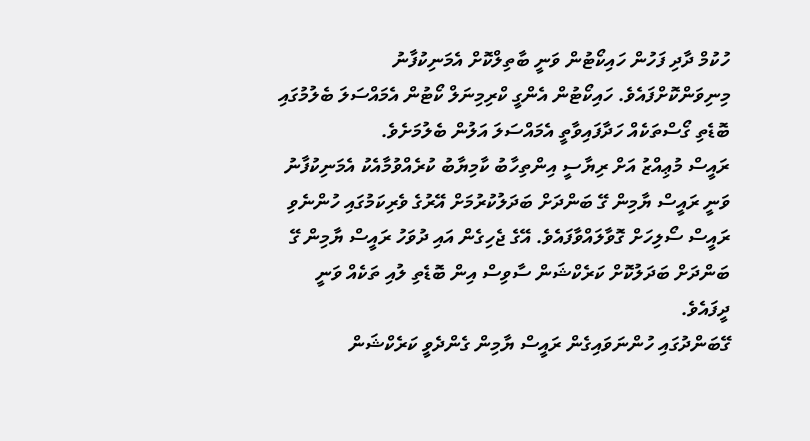ހުކުމް ދާދި ފަހުން ހައިކޯޓުން ވަނީ ބާތިލްކޮށް އެމަނިކުފާނު މިނިވަންކޮށްފައެވެ. ހައިކޯޓުން އެންގީ ކްރިމިނަލް ކޯޓުން އެމައްސަލަ ބެލުމުގައި ބޮޑެތި ގޯސްތަކެއް ހަދާފައިވާތީ އެމައްސަލަ އަލުން ބެލުމަށެވެ.
ރައީސް މުޢިއްޒު އަށް ރިޔާސީ އިންތިހާބު ކާމިޔާބު ކުރެއްވުމާއެކު އެމަނިކުފާނު ވަނީ ރައީސް ޔާމިން ގޭ ބަންދަށް ބަދަލުކުރުމަށް އޭރުގެ ވެރިކަމުގައި ހުންނެވި ރައީސް ސޯލިހަށް ގޮވާލައްވާފައެވެ. އޭގެ ޖެހިގެން އައި ދުވަހު ރައީސް ޔާމިން ގޭ ބަންދަށް ބަދަލުކޮށް ކަރެކްޝަން ސާވިސް އިން ބޮޑެތި ލުއި ތަކެއް ވަނީ ދީފައެވެ.
ގޭބަންދުގައި ހުންނަވައިގެން ރައީސް ޔާމިން ގެންދެވީ ކަރެކްޝަން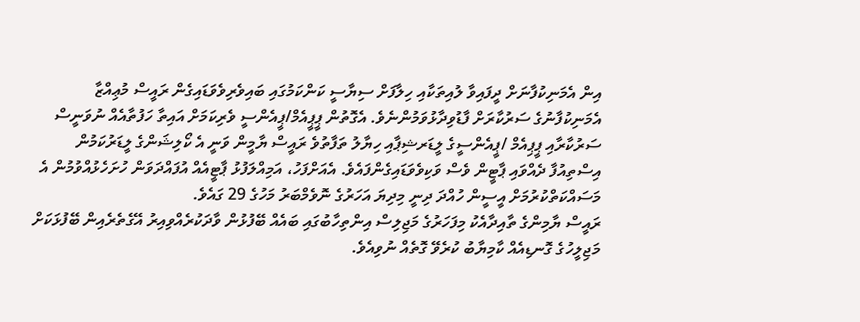އިން އެމަނިކުފާނަށް ދީފައިވާ ލުއިތަކާއި ހިލާފަށް ސިޔާސީ ކަންކަމުގައި ބައިވެރިވެވަޑައިގެން ރައީސް މުޢިއްޒާ އެމަނިކުފާނުގެ ސަރުކާރަށް ފާޑުވިދާޅުވަމުންނެވެ. އެގޮތުން ޕީޕީއެމް/ޕީއެންސީ ވެރިކަމަށް އައިތާ ހަފުތާއެއް ނުވަނީސް ސަރުކާރާއި ޕީޕިއެމް /ޕީއެންސީގެ ލީޑަރޝިޕާއި ހިޔާލު ތަފާތުވެ ރައީސް ޔާމީން ވަނީ އެ ކޯލިޝަންގެ ލީޑަރުކަމުން އިސްތިއުފާ ދެއްވައި ޕާޓީން ވެސް ވަކިވެވަޑައިގެންފައެވެ. އެއަށްފަހު، އަމިއްލަފުޅު ޕާޓީއެއް އުފައްދަވަން ހުށަހެޅުއްވުމުން އެ މަސައްކަތްކުރުމަށް އީސީން ހުއްދަ ދިނީ މިދިޔަ އަހަރުގެ ނޮވެމްބަރު މަހުގެ 29 ގައެވެ.
ރައީސް ޔާމިންގެ ތާއިދާއެކު މިފަހަރުގެ މަޖިލިސް އިންތިހާބުގައި ބައެއް ބޭފުޅުން ވާދަކުރެއްވިއިރު އޭގެތެރެއިން ބޭފުޅަކަށް މަޖިލީހުގެ ގޮނޑިއެއް ކާމިޔާބު ކުރެވޭ ގޮތެއް ނުވިއެވެ.